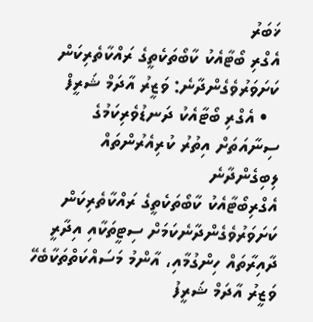ޚަބަރު
އެގްރި ބޯޓާއެކު ކާބޯތަކެތީގެ ރައްކާތެރިކަން ކަށަވަރުވެގެންދާނެ: ވަޒީރު އާދަމް ޝަރީފް
  • އެގްރި ބޯޓާއެކު ދަނޑުވެރިކަމުގެ ސިނާއަތަށް އިތުރު ކުރިއެރުންތައް ލިބިގެންދާނެ
އެގްރިބޯޓާއެކު ކާބޯތަކެތީގެ ރައްކާތެރިކަން ކަށަވަރުވެގެންދާނެކަމަށް ސިޓީތަކާއި އިދާރީ ދާއިރާތައް ހިންގުމާއި، އާންމު މަސައްކަތްތަކާބެހޭ ވަޒީރު އާދަމް ޝަރީފު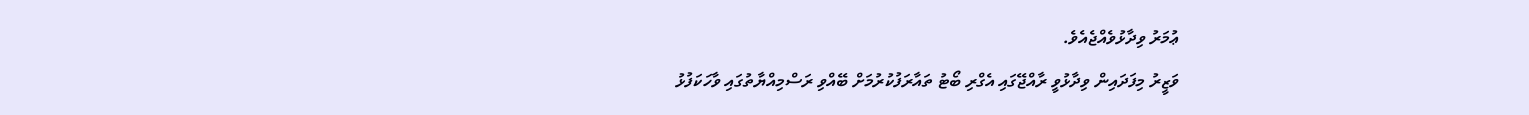ޢުމަރު ވިދާޅުވެއްޖެއެވެ.
ވަޒީރު މިފަދައިން ވިދާޅުވީ ރާއްޖޭގައި އެގްރި ބޯޓު ތައާރަފުކުރުމަށް ބޭއްވި ރަސްމިއްޔާތުގައި ވާހަކަފުޅު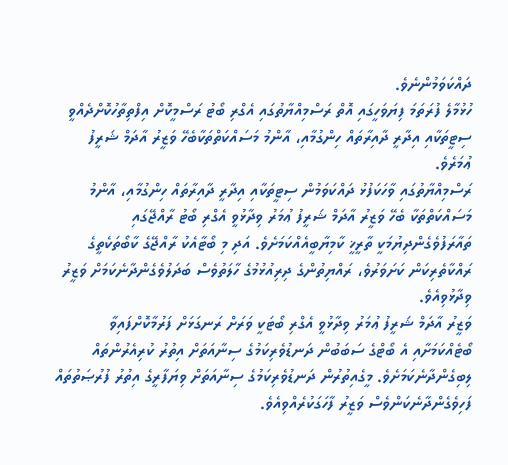ދައްކަވަމުންނެވެ.
ހުޅުމާލެ ފުރަތަމަ ފިޔަވަހީގައި އޮތް ރަސްމިއްޔާތުގައި އެގްރި ބޯޓު ރަސްމީކޮށް އިފްތިތާހުކޮށްދެއްވީ ސިޓީތަކާއި އިދާރީ ދާއިރާތައް ހިންގުމާއި، އާންމު މަސައްކަތްތަކާބެހޭ ވަޒީރު އާދަމް ޝަރީފު ޢުމަރެވެ.
ރަސްމިއްޔާތުގައި ވާހަކަފުޅު ދައްކަވަމުން ސިޓީތަކާއި އިދާރީ ދާއިރާތައް ހިންގުމާއި، އާންމު މަސައްކަތްތަކާ ބެހޭ ވަޒީރު އާދަމް ޝަރީފު ޢުމަރު ވިދާޅުވީ އެގްރި ބޯޓު ރާއްޖޭގައި ތައާރަފުވެގެންދިޔުމަކީ ތާރީޚީ ކާމިޔާބީއެއްކަމަށެވެ. އަދި މި ބޯޓާއެކު ރާއްޖޭގެ ކާބޯތަކެތީގެ ރައްކާތެރިކަން ކަށަވަރުވެ، ރައްޔިތުންގެ ދިރިއުޅުމުގެ ހާލަތުވެސް ބަދަލުވެގެންދާނެކަމަށް ވަޒީރު ވިދާޅުވިއެވެ.
ވަޒީރު އާދަމް ޝަރީފު ޢުމަރު ވިދާޅުވީ އެގްރި ބޯޓަކީ ވަރަށް ރަނގަޅަށް ފަރުމާކޮށްފައިވާ ބޯޓެއްކަމަށާއި އެ ބޯޓްގެ ސަބަބުން ދަނޑުވެރިކަމުގެ ސިނާއަތަށް އިތުރު ކުރިއެރުންތައް ލިބިގެންދާނެކަމަށެވެ. މީގެއިތުރުން ދަނޑުވެރިކަމުގެ ސިނާއަތަށް ވިޔަފާރީގެ އިތުރު ފުރުޞަތުތައް ފަހިވެގެންދާނެކަންވެސް ވަޒީރު ފާހަގަކުރެއްވިއެވެ.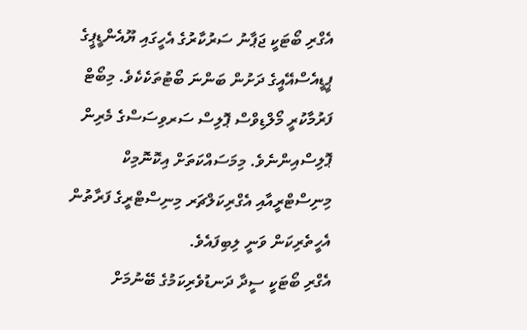އެގްރި ބޯޓަކީ ޖަޕާނު ސަރުކާރުގެ އެހީގައި ޔޫއެންޑީޕީގެ ޕީޑީއެސްއޭއީގެ ދަށުން ބަންނަ ބޯޓުތަކެކެވެ. މިބޯޓް ފަރުމާކުރީ މޯލްޑިވްސް ޕޮލިސް ސަރވިސަސްގެ މެރިން ޕޮލިސްއިންނެވެ. މިމަސައްކަތަށް އިކޮނޮމިކް މިނިސްޓްރީއާއި އެގްރިކަލްޗަރ މިނިސްޓްރީގެ ފަރާތުން އެހީތެރިކަން ވަނީ ލިބިފައެވެ.
އެގްރި ބޯޓަކީ ސީދާ ދަނޑުވެރިކަމުގެ ބޭނުމަށް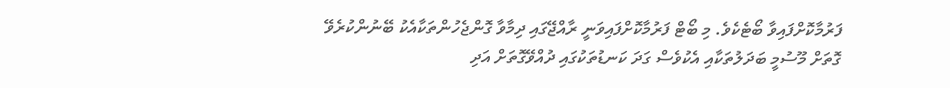ފަރުމާކޮށްފައިވާ ބޯޓެކެވެ. މި ބޯޓް ފަރުމާކޮށްފައިވަނީ ރާއްޖޭގައި ދިމާވާ ގޮންޖެހުންތަކާއެކު ބޭނުންކުރެވޭ ގޮތަށް މޫސުމީ ބަދަލުތަކާއި އެކުވެސް ގަދަ ކަނޑުތަކުގައި ދުއްވޭގޮތަށް އަދި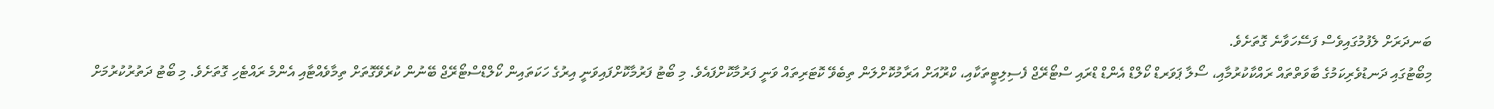ބަނދަރަށް ލެފުމުގައިވެސް ފަސޭހަވާނެ ގޮތަށެވެ.
މިބޯޓުގައި ދަނޑުވެރިކަމުގެ ބާވަތްތައް ރައްކާކުރުމާއި، ސޯލާ ޕަވަރޑް ކޯލްޑް އެންޑް ޑްރައި ސްޓޯރޭޖް ފެސިލިޓީތަކާއި، ކްރޫއަށް އަރާމުކޮށްލަން ތިބެވޭ ކޮޓަރިތައް ވަނީ ފަރުމާކޮށްފައެވެ. މި ބޯޓު ފަރުމާކޮށްފައިވަނީ އިރުގެ ހަކަތައިން ކޯލްޑްސްޓޯރޭޖް ބޭނުން ކުރެވޭގޮތަށް ތިމާވެއްޓާއި އެންމެ ރައްޓެހި ގޮތަށެވެ. މި ބޯޓު ދަތުރުކުރުމަށް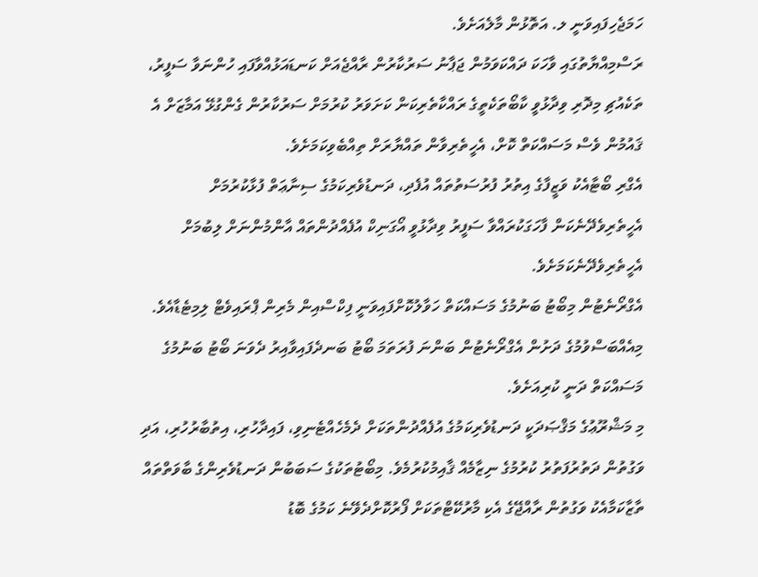ހަމަޖެހިފައިވަނީ ލ. އަތޮޅުން މާލެއަށެވެ.
ރަސްމިއްޔާތުގައި ވާހަކަ ދައްކަވަމުން ޖަޕާނު ސަރުކާރުން ރާއްޖެއަށް ކަނޑައަޅުއްވާފައި ހުންނަވާ ސަފީރު، ތަކެއުޗި މިދޮރި ވިދާޅުވީ ކާބޯތަކެތީގެ ރައްކާތެރިކަން ކަށަވަރު ކުރުމަށް ސަރުކާރުން ގެންގުޅޭ އަމާޒަށް އެ ޤައުމުން ވެސް މަސައްކަތް ކޮށް، އެހީތެރިވާން ތައްޔާރަށް ތިއްބެވިކަމަށެވެ.
އެގްރި ބޯޓާއެކު ވަޒީފާގެ އިތުރު ފުރުސަތުތައް އުފެދި، ދަނޑުވެރިކަމުގެ ސިނާޢަތް ފުޅާކުރުމަށް އެހީތެރިވެދޭނެކަން ފާހަގަކުރައްވާ ސަފީރު ވިދާޅުވީ އޯގަނިކް އުފެއްދުންތައް އާންމުންނަށް ލިބުމަށް އެހީތެރިވެދޭނެކަމަށެވެ.
އެގްރޯނެޓުން މިބޯޓު ބަނުމުގެ މަސައްކަތް ހަވާލުކޮށްފައިވަނީ ފިކްސްއިން މެރިން ޕްރައިވެޓް ލިމިޓެޑާއެވެ. މިއެއްބަސްވުމުގެ ދަށުން އެގްރޯނެޓުން ބަންނަ ފުރަތަމަ ބޯޓު ބަނދެފައިވާއިރު ދެވަނަ ބޯޓު ބަނުމުގެ މަސައްކަތް ދަނީ ކުރިއަށެވެ.
މި މަޝްރޫޢުގެ މަޤްޞަދަކީ ދަނޑުވެރިކަމުގެ އުފެއްދުންތަކަށް ދެމެހެއްޓެނިވި، ފައިދާހުރި، އިތުބާރުހުރި، އަދި ވަގުތުން ދަތުރުފަތުރު ކުރުމުގެ ނިޒާމެއް ޤާއިމުކުރުމެވެ. މިބޯޓުތަކުގެ ސަބަބުން ދަނޑުވެރިންގެ ބާވަތްތައް ތާޒާކަމާއެކު ވަގުތުން ރާއްޖޭގެ އެކި މާރުކޭޓްތަކަށް ފޯރުކޮށްދެވޭނެ ކަމުގެ ބޮޑު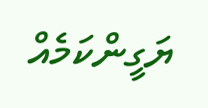ޔަގީންކަމެއް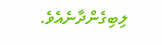ލިބިގެންދާނެއެވެ.